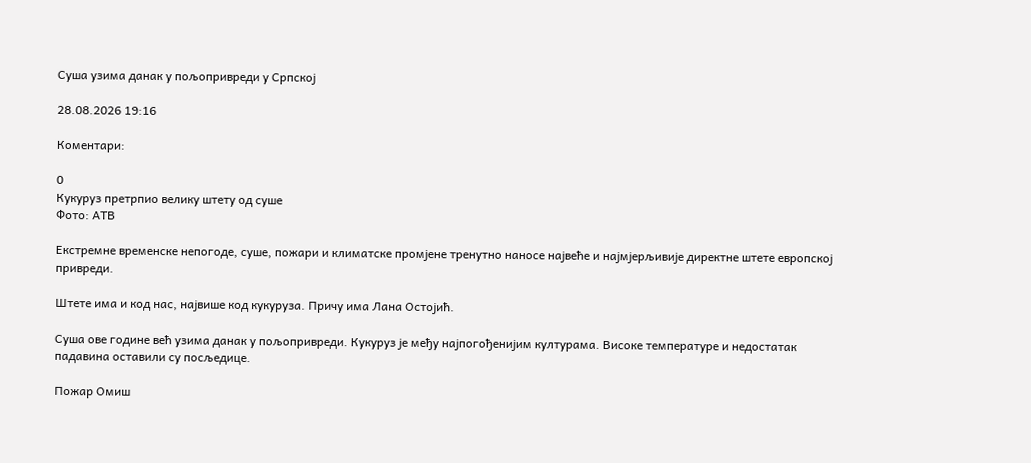Суша узима данак у пољопривреди у Српској

28.08.2026 19:16

Коментари:

0
Кукуруз претрпио велику штету од суше
Фото: АТВ

Екстремне временске непогоде, суше, пожари и климатске промјене тренутно наносе највеће и најмјерљивије директне штете европској привреди.

Штете има и код нас, највише код кукуруза. Причу има Лана Остојић.

Суша ове године већ узима данак у пољопривреди. Кукуруз је међу најпогођенијим културама. Високе температуре и недостатак падавина оставили су посљедице.

Пожар Омиш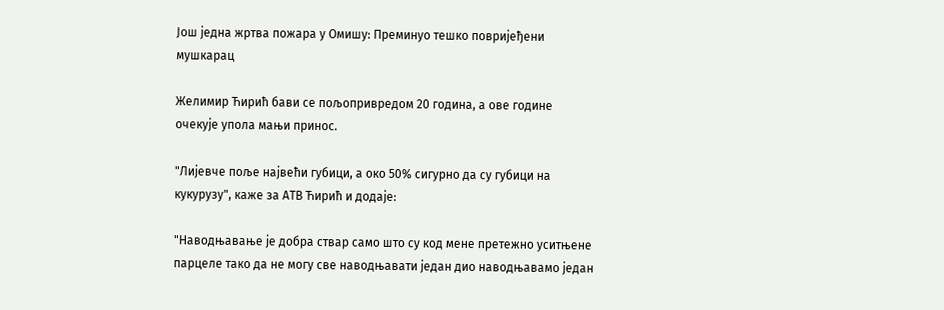Још једна жртва пожара у Омишу: Преминуо тешко повријеђени мушкарац

Желимир Ћирић бави се пољопривредом 20 година, а ове године очекује упола мањи принос.

"Лијевче поље највећи губици, а око 50% сигурно да су губици на кукурузу", каже за АТВ Ћирић и додаје:

"Наводњавање је добра ствар само што су код мене претежно уситњене парцеле тако да не могу све наводњавати један дио наводњавамо један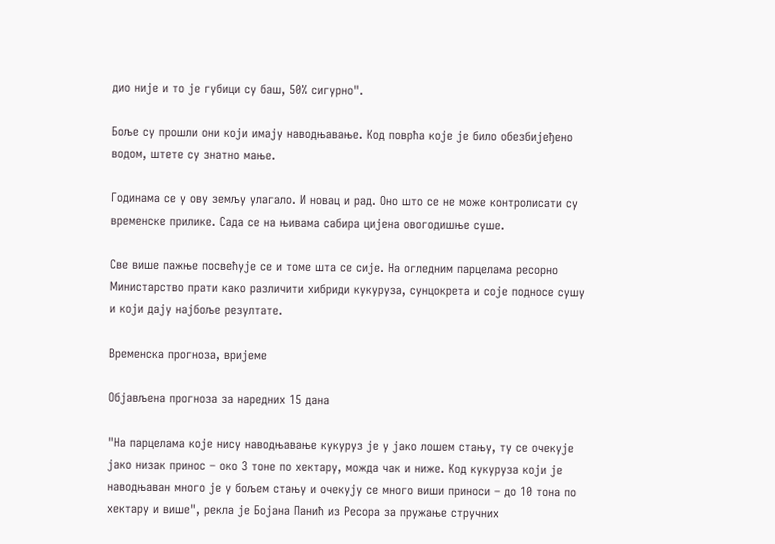дио није и то је губици су баш, 50% сигурно".

Боље су прошли они који имају наводњавање. Код поврћа које је било обезбијеђено водом, штете су знатно мање.

Годинама се у ову земљу улагало. И новац и рад. Оно што се не може контролисати су временске прилике. Сада се на њивама сабира цијена овогодишње суше.

Све више пажње посвећује се и томе шта се сије. На огледним парцелама ресорно Министарство прати како различити хибриди кукуруза, сунцокрета и соје подносе сушу и који дају најбоље резултате.

Временска прогноза, вријеме

Објављена прогноза за наредних 15 дана

"На парцелама које нису наводњавање кукуруз је у јако лошем стању, ту се очекује јако низак принос – око 3 тоне по хектару, можда чак и ниже. Код кукуруза који је наводњаван много је у бољем стању и очекују се много виши приноси – до 10 тона по хектару и више", рекла је Бојана Панић из Ресора за пружање стручних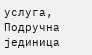услуга, Подручна јединица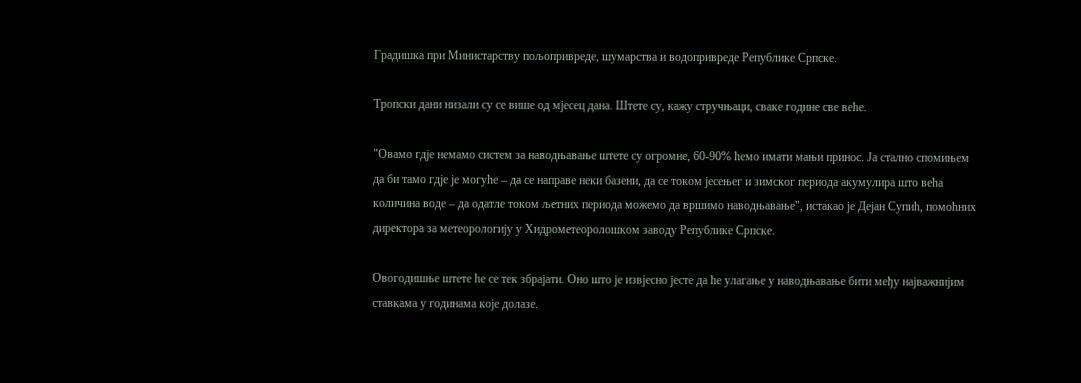Градишка при Министарству пољопривреде, шумарства и водопривреде Републике Српске.

Тропски дани низали су се више од мјесец дана. Штете су, кажу стручњаци, сваке године све веће.

"Овамо гдје немамо систем за наводњавање штете су огромне, 60-90% ћемо имати мањи принос. Ја стално спомињем да би тамо гдје је могуће – да се направе неки базени, да се током јесењег и зимског периода акумулира што већа количина воде – да одатле током љетних периода можемо да вршимо наводњавање", истакао је Дејан Супић, помоћних директора за метеорологију у Хидрометеоролошком заводу Републике Српске.

Овогодишње штете ће се тек збрајати. Оно што је извјесно јесте да ће улагање у наводњавање бити међу најважнијим ставкама у годинама које долазе.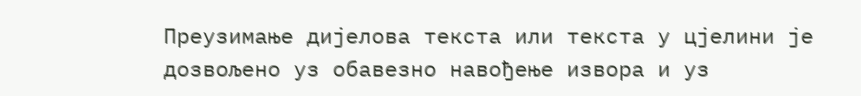Преузимање дијелова текста или текста у цјелини је дозвољено уз обавезно навођење извора и уз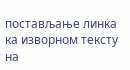постављање линка ка изворном тексту на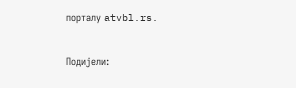порталу atvbl.rs.

Подијели: